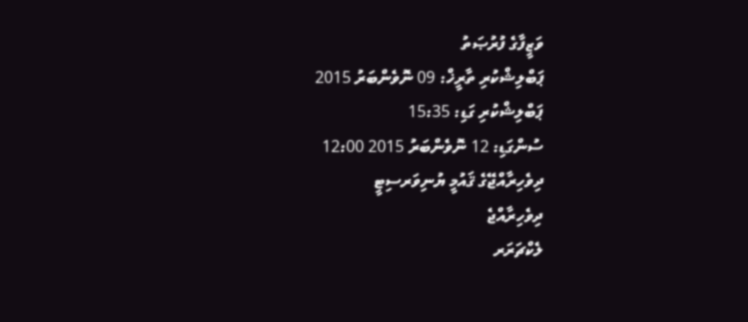ވަޒީފާގެ ފުރުޞަތު
ޕަބްލިޝްކުރި ތާރީޚް: 09 ނޮވެންބަރު 2015
ޕަބްލިޝްކުރި ގަޑި: 15:35
ސުންގަޑި: 12 ނޮވެންބަރު 2015 12:00
ދިވެހިރާއްޖޭގެ ޤައުމީ ޔުނިވަރސިޓީ
ދިވެހިރާއްޖެ
ލެކްޗަރަރ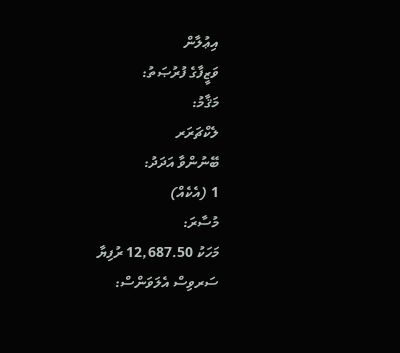އިޢުލާން
ވަޒީފާގެ ފުރުޞަތު:
މަޤާމު:
ލެކްޗަރަރ
ބޭނުންވާ އަދަދު:
1 (އެކެއް)
މުސާރަ:
މަހަކު 12,687.50 ރުފިޔާ
ސަރވިސް އެލަވަންސް: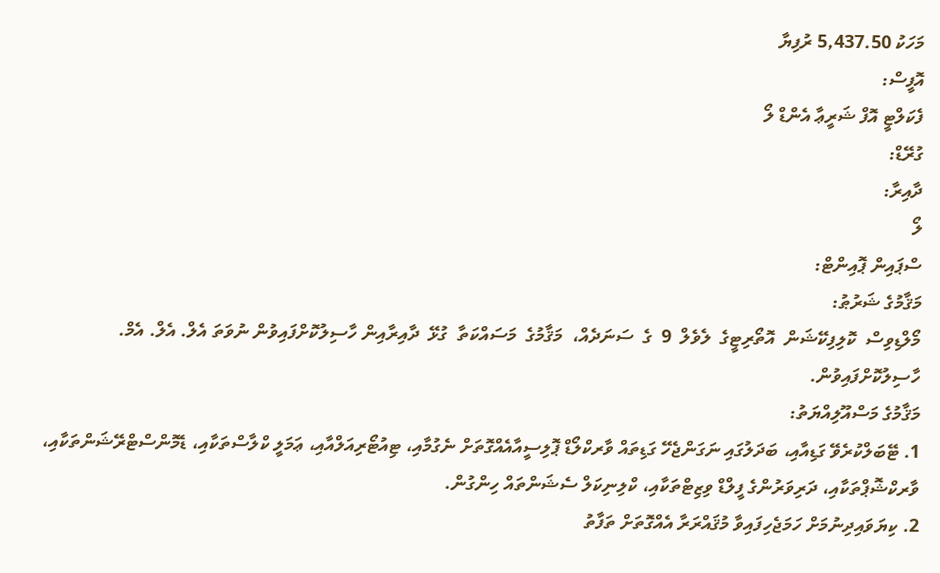މަހަކު 5,437.50 ރުފިޔާ
އޮފީސް:
ފެކަލްޓީ އޮފް ޝަރީޢާ އެންޑް ލޯ
ގުރޭޑް:
ދާއިރާ:
ލޯ
ސްޕައިން ޕޮއިންޓް:
މަޤާމުގެ ޝަރުޠު:
މޯލްޑިވިސް  ކޮލިފިކޭޝަން  އޮތޯރިޓީގެ  ލެވެލް  9  ގެ  ސަނަދެއް،  މަޤާމުގެ  މަސައްކަތާ  ގުޅޭ  ދާއިރާއިން ހާސިލުކޮށްފައިވުން ނުވަތަ އެލް. އެލް. އެމް. ހާސިލުކޮށްފައިވުން.
މަޤާމުގެ މަސްއޫލިއްޔަތު:
1. ޓޭބަލްކުރެވޭ ގަޑިއާއި، ބަދަލުގައި ނަގަންޖެހޭ ގަޑިތައް ވާރކްލޯޑް ޕޮލިސީއާއެއްގޮތަށް ނެގުމާއި، ޓިއުޓޯރިއަލްއާއި، ޢަމަލީ ކްލާސްތަކާއި، ޑެމޮންސްޓްރޭޝަންތަކާއި، ވާރކްޝޮޕްތަކާއި، ދަރިވަރުންގެ ފީލްޑް ވިޒިޓްތަކާއި، ކްލިނިކަލް ސެޝަންތައް ހިންގުން.
2. ކިޔަވައިދިނުމަށް ހަމަޖެހިފައިވާ މުޤައްރަރާ އެއްގޮތަށް ތަފާތު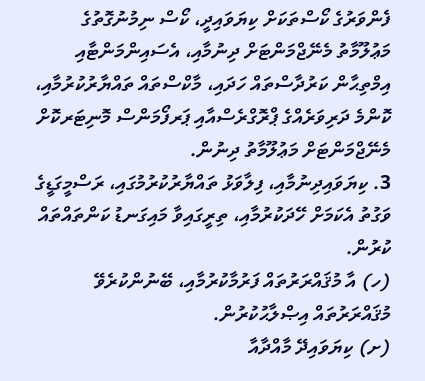ފެންވަރުގެ ކޯސްތަކަށް ކިޔަވައިދީ، ކޯސް ނިމުނުގޮތުގެ މަޢުލޫމާތު މެނޭޖްމަންޓަށް ދިނުމާއި، އެސައިންމަންޓާއި އިމްތިޙާން ކަރުދާސްތައް ހަދައި، މާކްސްތައް ތައްޔާރުކުރުމާއި، ކޮންމެ ދަރިވަރެއްގެ ޕްރޮގްރެސްއާއި ޕަރފޯމަންސް މޮނިޓަރކޮށް މެނޭޖްމަންޓަށް މަޢުލޫމާތު ދިނުން.
3. ކިޔަވައިދިނުމާއި، ފިލާވަޅު ތައްޔާރުކުރުމުގައި، ރަސްމީގަޑީގެ ވަގުތު އެކަމަށް ހޭދަކުރުމާއި، ތިރީގައިވާ މައިގަނޑު ކަންތައްތައް ކުރުން.
(ހ) އާ މުޤައްރަރުތައް ފަރުމާކުރުމާއި، ބޭނުންކުރެވޭ މުޤައްރަރުތައް އިޞްލާޙުކުރުން.
(ށ) ކިޔަވައިދޭ މާއްދާއާ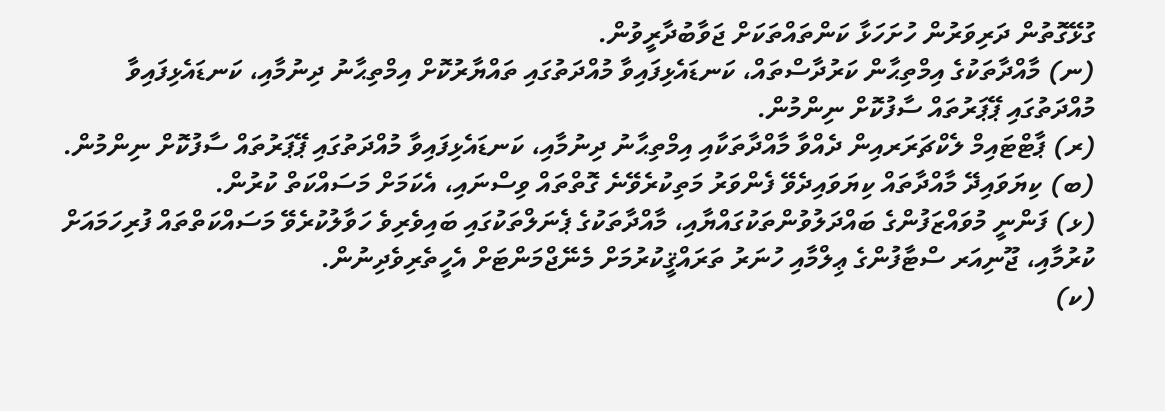ގުޅޭގޮތުން ދަރިވަރުން ހުށަހަޅާ ކަންތައްތަކަށް ޖަވާބުދާރީވުން.
(ނ) މާއްދާތަކުގެ އިމްތިޙާން ކަރުދާސްތައް، ކަނޑައެޅިފައިވާ މުއްދަތުގައި ތައްޔާރުކޮށް އިމްތިޙާނު ދިނުމާއި، ކަނޑައެޅިފައިވާ މުއްދަތުގައި ޕޭޕަރުތައް ސާފުކޮށް ނިންމުން.
(ރ) ޕާޓްޓައިމް ލެކްޗަރަރއިން ދެއްވާ މާއްދާތަކާއި އިމްތިޙާނު ދިނުމާއި، ކަނޑައެޅިފައިވާ މުއްދަތުގައި ޕޭޕަރުތައް ސާފުކޮށް ނިންމުން.
(ބ) ކިޔަވައިދޭ މާއްދާތައް ކިޔަވައިދެވޭ ފެންވަރު މަތިކުރެވޭނެ ގޮތްތައް ވިސްނައި، އެކަމަށް މަސައްކަތް ކުރުން.
(ޅ) ފަންނީ މުވައްޒަފުންގެ ބައްދަލުވުންތަކުގައްޔާއި، މާއްދާތަކުގެ ޕެނަލްތަކުގައި ބައިވެރިވެ ހަވާލުކުރެވޭ މަސައްކަތްތައް ފުރިހަމައަށް ކުރުމާއި، ޖޫނިއަރ ސްޓާފުންގެ ޢިލްމާއި ހުނަރު ތަރައްޤީކުރުމަށް މެނޭޖްމަންޓަށް އެހީތެރިވެދިނުން.
(ކ)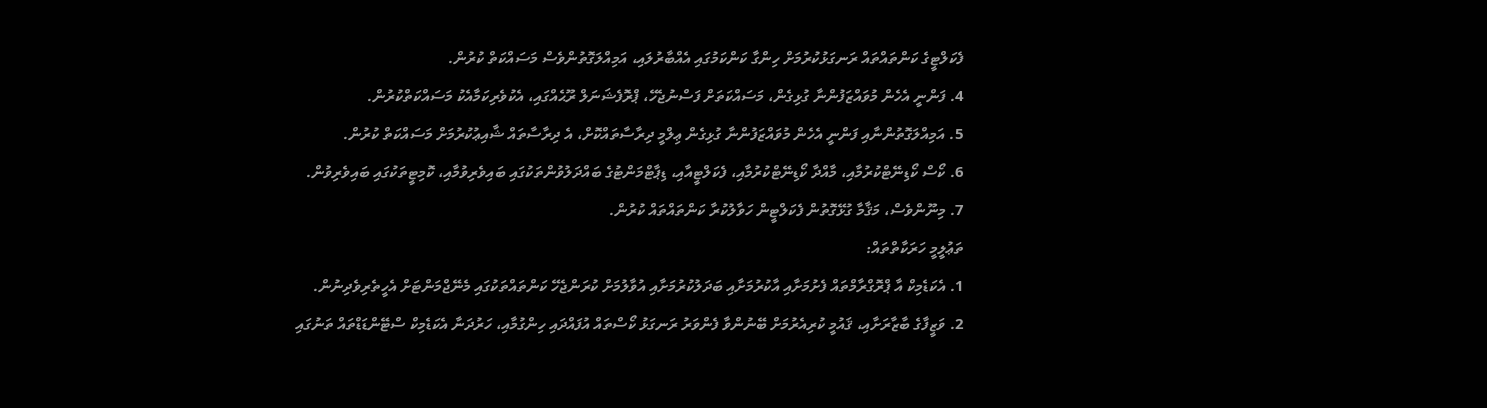ފެކަލްޓީގެ ކަންތައްތައް ރަނގަޅުކުރުމަށް ހިންގާ ކަންކަމުގައި އެއްބާރުލައި، އަމިއްލަގޮތުންވެސް މަސައްކަތް ކުރުން.
4. ފަންނީ އެހެން މުވައްޒަފުންނާ ގުޅިގެން، މަސައްކަތަށް ފަސްނުޖެހޭ، ޕްރޮފެޝަނަލް ރޫޙެއްގައި، އެކުވެރިކަމާއެކު މަސައްކަތްކުރުން.
5. އަމިއްލަގޮތުންނާއި ފަންނީ އެހެން މުވައްޒަފުންނާ ގުޅިގެން ޢިލްމީ ދިރާސާތައްކޮށް، އެ ދިރާސާތައް ޝާއިޢުކުރުމަށް މަސައްކަތް ކުރުން.
6. ކޯސް ކޯޑިނޭޓްކުރުމާއި، މާއްދާ ކޯޑިނޭޓްކުރުމާއި، ފެކަލްޓީއާއި، ޑިޕާޓްމަންޓުގެ ބައްދަލުވުންތަކުގައި ބައިވެރިވުމާއި، ކޮމިޓީތަކުގައި ބައިވެރިވުން.
7. މިނޫންވެސް، މަޤާމާ ގުޅޭގޮތުން ފެކަލްޓީން ހަވާލުކުރާ ކަންތައްތައް ކުރުން.
ތަޢުލީމީ ހަރަކާތްތައް:
1. އެކަޑެމިކް އާ ޕްރޮގްރާމްތައް ފެށުމަށާއި އާކުރުމަށާއި ބަދަލުކުރުމަށާއި އުވާލުމަށް ކުރަންޖެހޭ ކަންތައްތަކުގައި މެނޭޖްމަންޓަށް އެހީތެރިވެދިނުން.
2. ވަޒީފާގެ ބާޒާރަށާއި، ޤައުމީ ކުރިއެރުމަށް ބޭނުންވާ ފެންވަރު ރަނގަޅު ކޯސްތައް އުފައްދައި ހިންގުމާއި، ހަރުދަނާ އެކަޑެމިކް ސްޓޭންޑަޑްތައް ތަނުގައި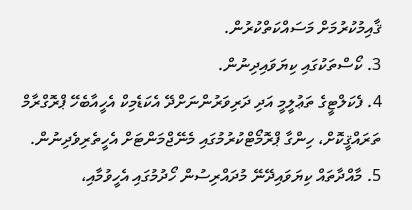ޤާއިމުކުރުމަށް މަސައްކަތްކުރުން.
3. ކޯސްތަކުގައި ކިޔަވައިދިނުން.
4. ފެކަލްޓީގެ ތަޢުލީމީ އަދި ދަރިވަރުންނަށްދޭ އެކަޑެމިކް އެހީއާބެހޭ ޕްރޮގްރާމް ތަރައްޤީކޮށް، ހިންގާ ޕްރޮމޯޓްކުރުމުގައި މެނޭޖްމަންޓަށް އެހީތެރިވެދިނުން.
5. މާއްދާތައް ކިޔަވައިދޭނޭ މުދައްރިސުން ހޯދުމުގައި އެހީވުމާއި،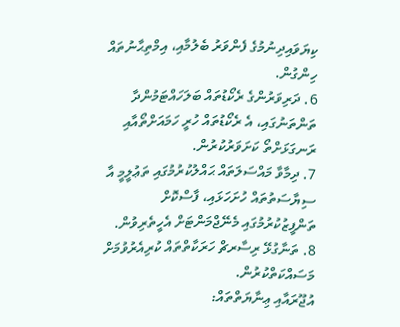ކިޔަވައިދިނުމުގެ ފެންވަރު ބެލުމާއި، އިމްތިޙާނުތައް ހިންގުން.
6. ދަރިވަރުންގެ ރެކޯޑުތައް ބަލަހައްޓަމުންދާ ތަންތަނުގައި، އެ ރެކޯޑުތައް ހުރީ ހަމައަށްތޯއާއި ރަނގަޅަށްތޯ ކަށަވަރުކުރުން.
7. ދިމާވާ މައްސަލަތައް ޙައްލުކުރުމުގައި ތަޢުލީމީ އާ ސިޔާސަތުތައް ހުށަހަޅައި، ފާސްކޮށް ތަންފީޒުކުރުމުގައި މެނޭޖްމަންޓަށް އެހީތެރިވުން.
8. ތަނާގުޅޭ ރިސާރޗް ހަރަކާތްތައް ކުރިއެރުވުމަށް މަސައްކަތްކުރުން.
އުޖޫރައާއި ޢިނާޔަތްތައް: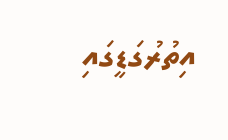އިތުރުގަޑީގައި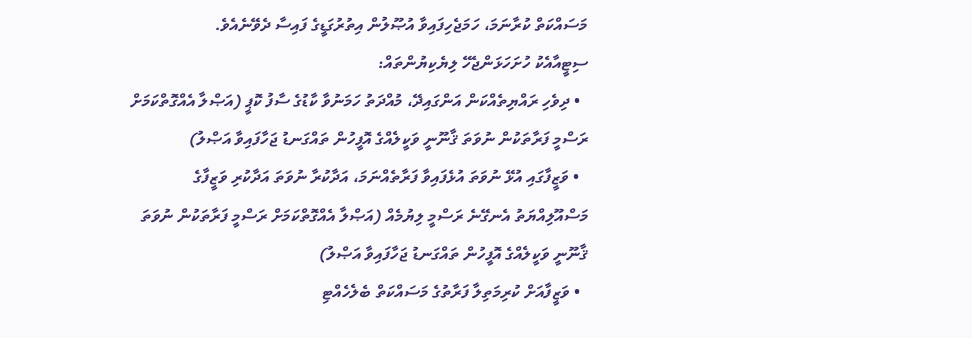މަސައްކަތް ކުރާނަމަ، ހަމަޖެހިފައިވާ އުޞޫލުން އިތުރުގަޑީގެ ފައިސާ ދެވޭނެއެވެ.
ސިޓީއާއެކު ހުށަހަޅަންޖެހޭ ލިޔެކިޔުންތައް:
  • ދިވެހި ރައްޔިތެއްކަން އަންގައިދޭ، މުއްދަތު ހަމަނުވާ ކާޑުގެ ސާފު ކޮޕީ (އަޞްލާ އެއްގޮތްކަމަށް ރަސްމީ ފަރާތަކުން ނުވަތަ ޤާނޫނީ ވަކީލެއްގެ އޮފީހުން ތައްގަނޑު ޖަހާފައިވާ އަޞްލު)
  • ވަޒީފާގައި އުޅޭ ނުވަތަ އުޅެފައިވާ ފަރާތެއްނަމަ، އަދާކުރާ ނުވަތަ އަދާކުރި ވަޒީފާގެ މަސްއޫލިއްޔަތު އެނގޭނެ ރަސްމީ ލިޔުމެއް (އަޞްލާ އެއްގޮތްކަމަށް ރަސްމީ ފަރާތަކުން ނުވަތަ ޤާނޫނީ ވަކީލެއްގެ އޮފީހުން ތައްގަނޑު ޖަހާފައިވާ އަޞްލު)
  • ވަޒީފާއަށް ކުރިމަތިލާ ފަރާތުގެ މަސައްކަތް ބެލެހެއްޓި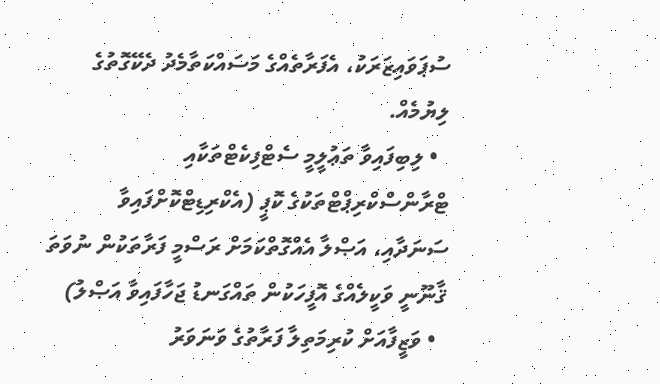ސުޕަވައިޒަރަކު، އެފަރާތެއްގެ މަސައްކަތާމެދު ދެކޭގޮތުގެ ލިޔުމެއް.
  • ލިބިފައިވާ ތަޢުލީމީ ސެޓްފިކެޓްތަކާއި ޓްރާންސްކްރިޕްޓްތަކުގެ ކޮޕީ (އެކްރިޑިޓްކޮށްފައިވާ ސަނަދާއި، އަޞްލާ އެއްގޮތްކަމަށް ރަސްމީ ފަރާތަކުން ނުވަތަ ޤާނޫނީ ވަކީލެއްގެ އޮފީހަކުން ތައްގަނޑު ޖަހާފައިވާ އަޞްލު)
  • ވަޒީފާއަށް ކުރިމަތިލާ ފަރާތުގެ ވަނަވަރު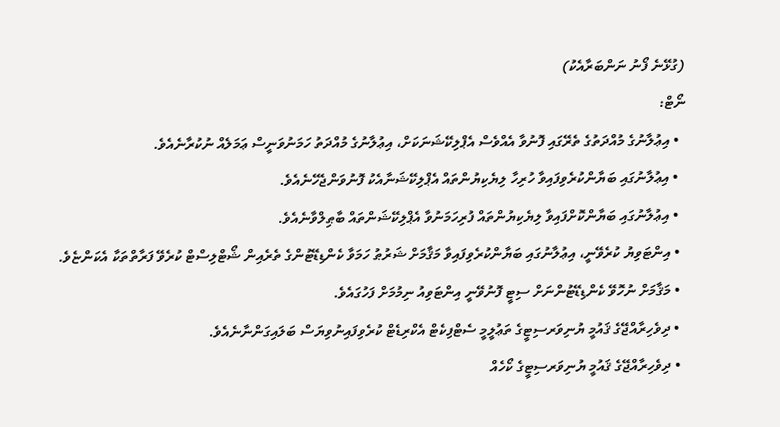(ގުޅޭނެ ފޯނު ނަންބަރާއެކު)
ނޯޓް:
  • އިޢުލާނުގެ މުއްދަތުގެ ތެރޭގައި ފޮނުވާ އެއްވެސް އެޕްލިކޭޝަނަކަށް، އިޢުލާނުގެ މުއްދަތު ހަމަނުވަނީސް ޢަމަލެއް ނުކުރާނެއެވެ.
  • އިޢުލާނުގައި ބަޔާންކުރެވިފައިވާ ހުރިހާ ލިޔެކިޔުންތައް އެޕްލިކޭޝަނާއެކު ފޮނުވަންޖެހޭނެއެވެ.
  • އިޢުލާނުގައި ބަޔާންކޮށްފައިވާ ލިޔެކިޔުންތައް ފުރިހަމަނުވާ އެޕްލިކޭޝަންތައް ބާޠިލްވާނެއެވެ.
  • އިންޓަވިޔު ކުރެވޭނީ، އިޢުލާނުގައި ބަޔާންކުރެވިފައިވާ މަޤާމަށް ޝަރުޠު ހަމަވާ ކެންޑިޑޭޓުންގެ ތެރެއިން ޝޯޓްލިސްޓް ކުރެވޭ ފަރާތްތަކާ އެކަންޏެވެ.
  • މަޤާމަށް ނުހޮވޭ ކެންޑިޑޭޓުންނަށް ސިޓީ ފޮނުވޭނީ އިންޓަވިއު ނިމުމަށް ފަހުގައެވެ.
  • ދިވެހިރާއްޖޭގެ ޤައުމީ ޔުނިވަރސިޓީގެ ތަޢުލީމީ ސެޓްފިކެޓް އެކްރިޑެޓް ކުރެވިފައިނުވިޔަސް ބަލައިގަންނާނެއެވެ.
  • ދިވެހިރާއްޖޭގެ ޤައުމީ ޔުނިވަރސިޓީގެ ކޯހެއް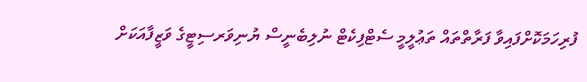ފުރިހަމަކޮށްފައިވާ ފަރާތްތައް ތަޢުލީމީ ސެޓްފިކެޓް ނުލިބެނީސް ޔުނިވަރސިޓީގެ ވަޒީފާއަކަށް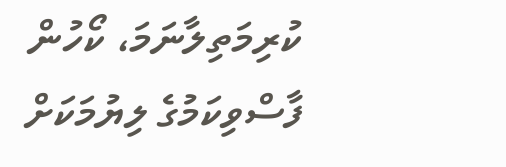ކުރިމަތިލާނަމަ، ކޯހުން ފާސްވިކަމުގެ ލިޔުމަކަށް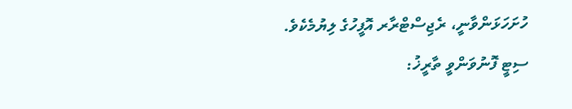ހުށަހަޅަންވާނީ، ރެޖިސްޓްރާރ އޮފީހުގެ ލިޔުމެކެވެ.
ސިޓީ ފޮނުވަންވީ ތާރީޚު: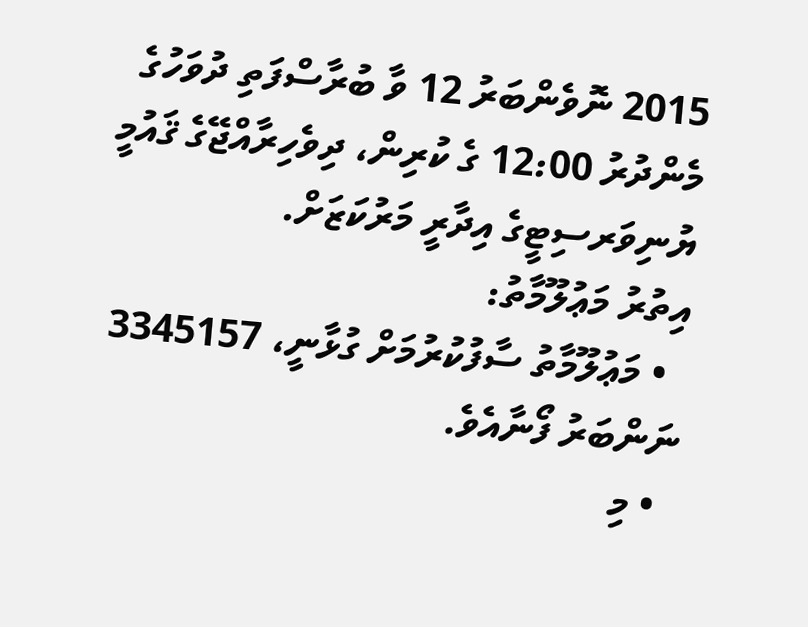2015 ނޮވެންބަރު 12 ވާ ބުރާސްފަތި ދުވަހުގެ މެންދުރު 12:00 ގެ ކުރިން، ދިވެހިރާއްޖޭގެ ޤައުމީ ޔުނިވަރސިޓީގެ އިދާރީ މަރުކަޒަށް.
އިތުރު މަޢުލޫމާތު:
  • މަޢުލޫމާތު ސާފުކުރުމަށް ގުޅާނީ، 3345157 ނަންބަރު ފޯނާއެވެ.
  • މި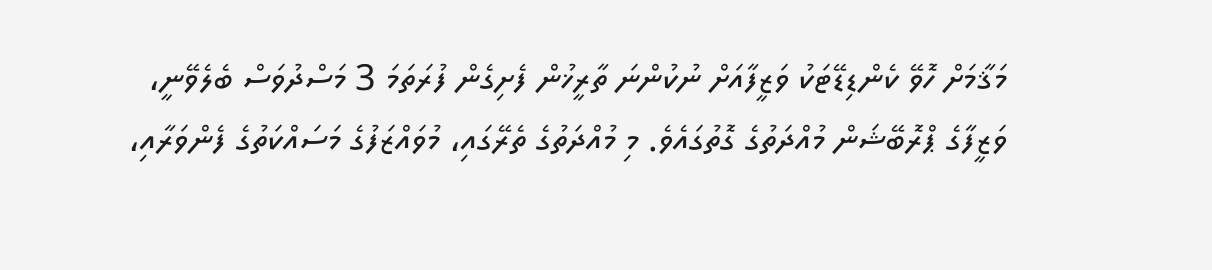މަޤާމަށް ހޮވޭ ކެންޑިޑޭޓަކު ވަޒީފާއަށް ނުކުންނަ ތާރީޚުން ފެށިގެން ފުރަތަމަ 3 މަސްދުވަސް ބެލެވޭނީ، ވަޒީފާގެ ޕްރޮބޭޝަން މުއްދަތުގެ ގޮތުގައެވެ. މި މުއްދަތުގެ ތެރޭގައި، މުވައްޒަފުގެ މަސައްކަތުގެ ފެންވަރާއި،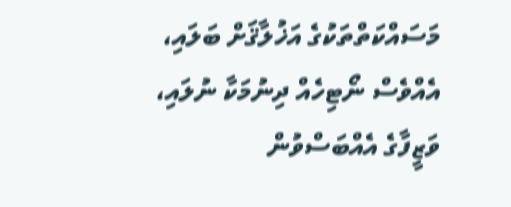މަސައްކަތްތަކުގެ އަޚުލާޤަށް ބަލައި،  އެއްވެސް ނޯޓިހެއް ދިނުމަކާ ނުލައި، ވަޒީފާގެ އެއްބަސްވުން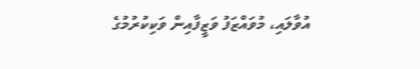އުވާލައި، މުވައްޒަފު ވަޒީފާއިން ވަކިކުރުމުގެ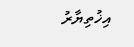އިޚުތިޔާރު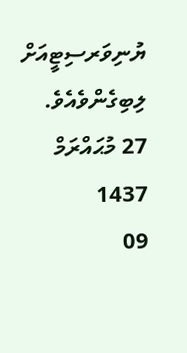ޔުނިވަރސިޓީއަށް ލިބިގެންވެއެވެ.
27 މުޙައްރަމް 1437
09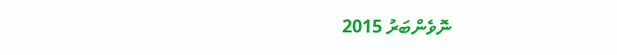ނޮވެންބަރު 2015